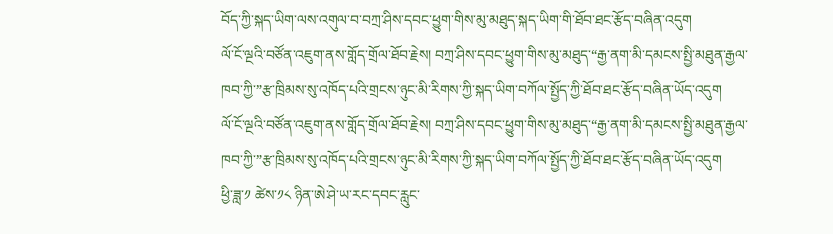བོད་ཀྱི་སྐད་ཡིག་ལས་འགུལ་བ་བཀྲ་ཤིས་དབང་ཕྱུག་གིས་མུ་མཐུད་སྐད་ཡིག་གི་ཐོབ་ཐང་རྩོད་བཞིན་འདུག
ལོ་ངོ་ལྔའི་བཙོན་འཇུག་ནས་གློད་གྲོལ་ཐོབ་རྗེས། བཀྲ་ཤིས་དབང་ཕྱུག་གིས་མུ་མཐུད་“རྒྱ་ནག་མི་དམངས་སྤྱི་མཐུན་རྒྱལ་ཁབ་ཀྱི་”རྩ་ཁྲིམས་སུ་འཁོད་པའི་གྲངས་ཉུང་མི་རིགས་ཀྱི་སྐད་ཡིག་བཀོལ་སྤྱོད་ཀྱི་ཐོབ་ཐང་རྩོད་བཞིན་ཡོད་འདུག
ལོ་ངོ་ལྔའི་བཙོན་འཇུག་ནས་གློད་གྲོལ་ཐོབ་རྗེས། བཀྲ་ཤིས་དབང་ཕྱུག་གིས་མུ་མཐུད་“རྒྱ་ནག་མི་དམངས་སྤྱི་མཐུན་རྒྱལ་ཁབ་ཀྱི་”རྩ་ཁྲིམས་སུ་འཁོད་པའི་གྲངས་ཉུང་མི་རིགས་ཀྱི་སྐད་ཡིག་བཀོལ་སྤྱོད་ཀྱི་ཐོབ་ཐང་རྩོད་བཞིན་ཡོད་འདུག
ཕྱི་ཟླ་༡ ཚེས་༡༨ ཉིན་ཨེ་ཤེ་ཡ་རང་དབང་རླུང་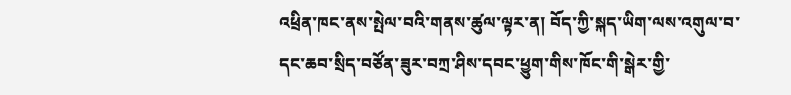འཕྲིན་ཁང་ནས་སྤེལ་བའི་གནས་ཚུལ་ལྟར་ན། བོད་ཀྱི་སྐད་ཡིག་ལས་འགུལ་བ་དང་ཆབ་སྲིད་བཙོན་ཟུར་བཀྲ་ཤིས་དབང་ཕྱུག་གིས་ཁོང་གི་སྒེར་གྱི་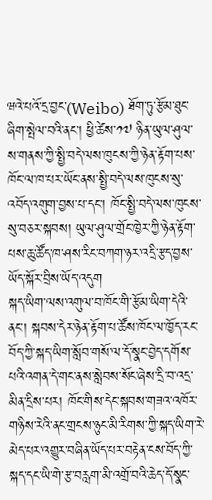ཝའེ་པའོ་དྲ་བྱང་(Weibo) ཐོག་ཏུ་རྩོམ་ཐུང་ཞིག་སྤེལ་བའི་ནང་། ཕྱི་ཚེས་༡༧ ཉིན་ཡུལ་ཤུལ་ས་གནས་ཀྱི་སྤྱི་བདེ་ལས་ཁུངས་ཀྱི་ཉེན་རྟོག་པས་ཁོང་ལ་ཁ་པར་ཡོང་ནས་སྤྱི་བདེ་ལས་ཁུངས་སུ་འབོད་འགུག་བྱས་པ་དང་། ཁོང་སྤྱི་བདེ་ལས་ཁུངས་སུ་བཅར་སྐབས། ཡུལ་ཤུལ་གྲོང་ཁྱེར་ཀྱི་ཉེན་རྟོག་པས་ཆུ་ཚོད་ཁ་ཤས་རིང་བཀག་ཉར་འདྲི་རྩད་བྱས་ཡོད་སྐོར་བྲིས་ཡོད་འདུག
སྐད་ཡིག་ལས་འགུལ་བ་ཁོང་གི་རྩོམ་ཡིག་དེའི་ནང་། སྐབས་དེར་ཉེན་རྟོག་པ་ཚོས་ཁོང་ལ་ཁྱོད་རང་བོད་ཀྱི་སྐད་ཡིག་སློབ་གསོ་ལ་དོ་སྣང་བྱེད་དགོས་པའི་འགན་དེ་གང་ནས་སླེབས་སོང་ཞེས་དྲི་བ་འདྲ་མིན་དྲིས་པར། ཁོང་གིས་དེང་སྐབས་གཟའ་འཁོར་གཉིས་རེའི་ནང་གྲངས་ཉུང་མི་རིགས་ཀྱི་སྐད་ཡིག་རེ་མེད་པར་འགྱུར་བཞིན་ཡོད་པར་བརྟེན་ངས་བོད་ཀྱི་སྐད་དང་ཡི་གེ་རྩ་བརླག་མི་འགྲོ་བའི་ཆེད་དོ་སྣང་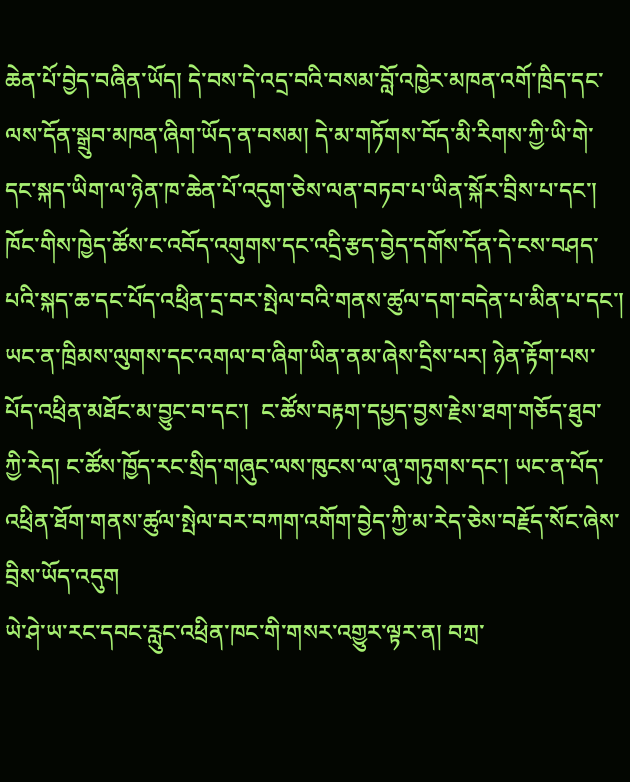ཆེན་པོ་བྱེད་བཞིན་ཡོད། དེ་བས་དེ་འདྲ་བའི་བསམ་བློ་འཁྱེར་མཁན་འགོ་ཁྲིད་དང་ལས་དོན་སྒྲུབ་མཁན་ཞིག་ཡོད་ན་བསམ། དེ་མ་གཏོགས་བོད་མི་རིགས་ཀྱི་ཡི་གེ་དང་སྐད་ཡིག་ལ་ཉེན་ཁ་ཆེན་པོ་འདུག་ཅེས་ལན་བཏབ་པ་ཡིན་སྐོར་བྲིས་པ་དང་། ཁོང་གིས་ཁྱེད་ཚོས་ང་འབོད་འགུགས་དང་འདྲི་རྩད་བྱེད་དགོས་དོན་དེ་ངས་བཤད་པའི་སྐད་ཆ་དང་པོད་འཕྲིན་དྲ་བར་སྤེལ་བའི་གནས་ཚུལ་དག་བདེན་པ་མིན་པ་དང་། ཡང་ན་ཁྲིམས་ལུགས་དང་འགལ་བ་ཞིག་ཡིན་ནམ་ཞེས་དྲིས་པར། ཉེན་རྟོག་པས་པོད་འཕྲིན་མཐོང་མ་བྱུང་བ་དང་།  ང་ཚོས་བརྟག་དཔྱད་བྱས་རྗེས་ཐག་གཅོད་ཐུབ་ཀྱི་རེད། ང་ཚོས་ཁྱོད་རང་སྲིད་གཞུང་ལས་ཁུངས་ལ་ཞུ་གཏུགས་དང་། ཡང་ན་པོད་འཕྲིན་ཐོག་གནས་ཚུལ་སྤེལ་བར་བཀག་འགོག་བྱེད་ཀྱི་མ་རེད་ཅེས་བརྗོད་སོང་ཞེས་བྲིས་ཡོད་འདུག
ཡེ་ཤེ་ཡ་རང་དབང་རླུང་འཕྲིན་ཁང་གི་གསར་འགྱུར་ལྟར་ན། བཀྲ་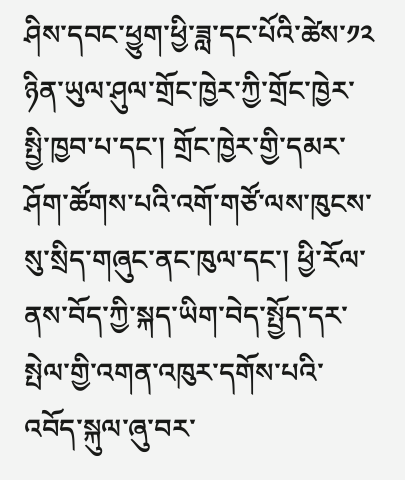ཤིས་དབང་ཕྱུག་ཕྱི་ཟླ་དང་པོའི་ཚེས་༡༢ ཉིན་ཡུལ་ཤུལ་གྲོང་ཁྱེར་ཀྱི་གྲོང་ཁྱེར་སྤྱི་ཁྱབ་པ་དང་། གྲོང་ཁྱེར་གྱི་དམར་ཤོག་ཚོགས་པའི་འགོ་གཙོ་ལས་ཁུངས་སུ་སྲིད་གཞུང་ནང་ཁུལ་དང་། ཕྱི་རོལ་ནས་བོད་ཀྱི་སྐད་ཡིག་བེད་སྤྱོད་དར་སྤེལ་གྱི་འགན་འཁུར་དགོས་པའི་འབོད་སྐུལ་ཞུ་བར་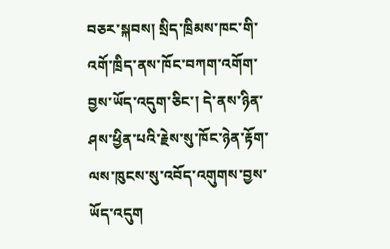བཅར་སྐབས། སྲིད་ཁྲིམས་ཁང་གི་འགོ་ཁྲིད་ནས་ཁོང་བཀག་འགོག་བྱས་ཡོད་འདུག་ཅིང་། དེ་ནས་ཉིན་ཤས་ཕྱིན་པའི་རྗེས་སུ་ཁོང་ཉེན་རྟོག་ལས་ཁུངས་སུ་འབོད་འགུགས་བྱས་ཡོད་འདུག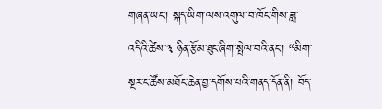གཞན་ཡང་། སྐད་ཡིག་ལས་འགུལ་བ་ཁོང་གིས་ཟླ་འདིའི་ཚེས་༣ ཉིན་རྩོམ་ཐུང་ཞིག་སྤེལ་བའི་ནང་། “མིག་སྔར་ང་ཚོས་མཐོང་ཆེན་བྱ་དགོས་པའི་གནད་དོན་ནི། བོད་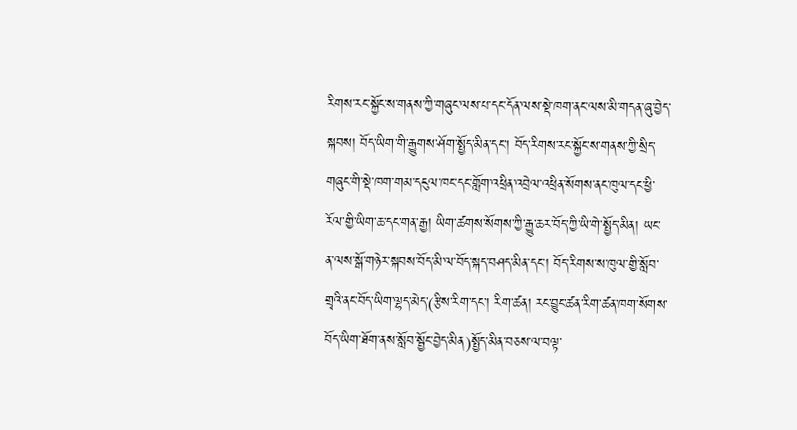རིགས་རང་སྐྱོང་ས་གནས་ཀྱི་གཞུང་ལས་པ་དང་དོན་ལས་སྡེ་ཁག་ནང་ལས་མི་གདན་ཞུ་བྱེད་སྐབས། བོད་ཡིག་གི་རྒྱུགས་ཤོག་སྤྱོད་མིན་དང་། བོད་རིགས་རང་སྐྱོང་ས་གནས་ཀྱི་སྲིད་གཞུང་གི་སྡེ་ཁག་གམ་དངུལ་ཁང་དང་གློག་འཕྲིན་འབྲེལ་འཕྲིན་སོགས་ནང་ཁུལ་དང་ཕྱི་རོལ་གྱི་ཡིག་ཆ་དང་གན་རྒྱ། ཡིག་ཚགས་སོགས་ཀྱི་རྒྱུ་ཆར་བོད་ཀྱི་ཡི་གེ་སྤྱོད་མིན། ཡང་ན་ལས་སྒོ་གཉེར་སྐབས་བོད་མི་ལ་བོད་སྐད་བཤད་མིན་དང་། བོད་རིགས་ས་ཁུལ་གྱི་སློབ་གྲྭའི་ནང་བོད་ཡིག་ལྷད་མེད་(རྩིས་རིག་དང་། རིག་ཚན། རང་བྱུང་ཚན་རིག་ཚན་ཁག་སོགས་བོད་ཡིག་ཐོག་ནས་སློབ་སྦྱོང་བྱེད་མིན)སྤྱོད་མིན་བཅས་ལ་བལྟ་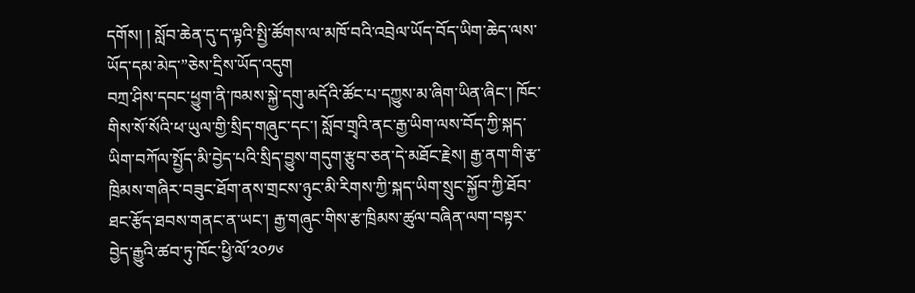དགོས། ། སློབ་ཆེན་དུ་ད་ལྟའི་སྤྱི་ཚོགས་ལ་མཁོ་བའི་འབྲེལ་ཡོད་བོད་ཡིག་ཆེད་ལས་ཡོད་དམ་མེད་”ཅེས་དྲིས་ཡོད་འདུག
བཀྲ་ཤིས་དབང་ཕྱུག་ནི་ཁམས་སྐྱེ་དགུ་མདོའི་ཚོང་པ་དཀྱུས་མ་ཞིག་ཡིན་ཞིང་། ཁོང་གིས་སོ་སོའི་ཕ་ཡུལ་གྱི་སྲིད་གཞུང་དང་། སློབ་གྲྭའི་ནང་རྒྱ་ཡིག་ལས་བོད་ཀྱི་སྐད་ཡིག་བཀོལ་སྤྱོད་མི་བྱེད་པའི་སྲིད་བྱུས་གདུག་རྩུབ་ཅན་དེ་མཐོང་རྗེས། རྒྱ་ནག་གི་རྩ་ཁྲིམས་གཞིར་བཟུང་ཐོག་ནས་གྲངས་ཉུང་མི་རིགས་ཀྱི་སྐད་ཡིག་སྲུང་སྐྱོབ་ཀྱི་ཐོབ་ཐང་རྩོད་ཐབས་གནང་ན་ཡང་། རྒྱ་གཞུང་གིས་རྩ་ཁྲིམས་ཚུལ་བཞིན་ལག་བསྟར་བྱེད་རྒྱུའི་ཚབ་ཏུ་ཁོང་ཕྱི་ལོ་༢༠༡༦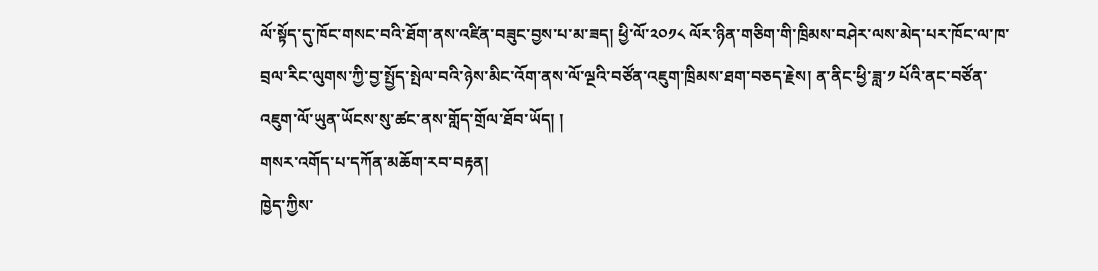ལོ་སྟོད་དུ་ཁོང་གསང་བའི་ཐོག་ནས་འཛིན་བཟུང་བྱས་པ་མ་ཟད། ཕྱི་ལོ་༢༠༡༨ ལོར་ཉིན་གཅིག་གི་ཁྲིམས་བཤེར་ལས་མེད་པར་ཁོང་ལ་ཁ་བྲལ་རིང་ལུགས་ཀྱི་བྱ་སྤྱོད་སྤེལ་བའི་ཉེས་མིང་འོག་ནས་ལོ་ལྔའི་བཙོན་འཇུག་ཁྲིམས་ཐག་བཅད་རྗེས། ན་ནིང་ཕྱི་ཟླ་༡ པོའི་ནང་བཙོན་འཇུག་ལོ་ཡུན་ཡོངས་སུ་ཚང་ནས་གློད་གྲོལ་ཐོབ་ཡོད། །
གསར་འགོད་པ་དཀོན་མཆོག་རབ་བརྟན།
ཁྱེད་ཀྱིས་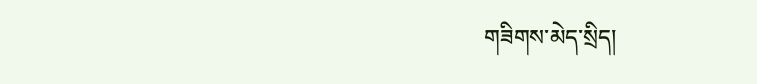གཟིགས་མེད་སྲིད།